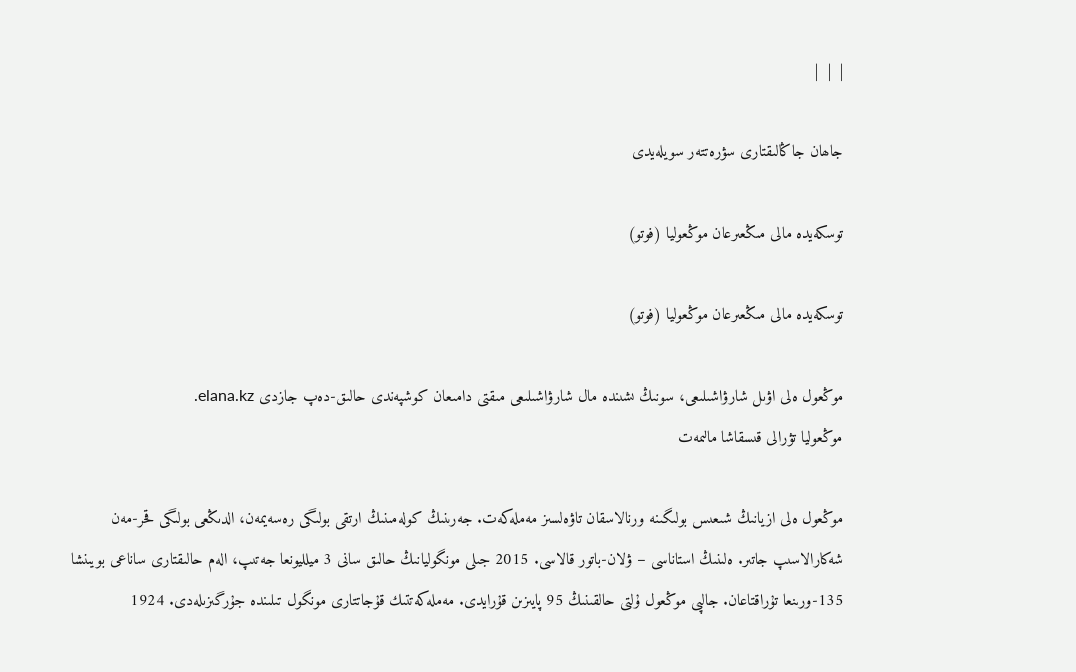|  |  |

جاھان جاڭالىقتارى سۋرەتتەر سويلەيدى

توسكەيدە مالى مىڭعىرعان موڭعوليا (فوتو)

توسكەيدە مالى مىڭعىرعان موڭعوليا (فوتو)

موڭعول ەلى اۋىل شارۋاشىلىعى، سونىڭ ىشىندە مال شارۋاشىلىعى مىقتى دامىعان كوشپەندى حالىق-دەپ جازدى elana.kz.
موڭعوليا تۋرالى قىسقاشا مالىمەت

موڭعول ەلى ازيانىڭ شىعىس بولىگىنە ورنالاسقان تاۋەلسىز مەملەكەت. جەرىنىڭ كولەمىنىڭ ارتقى بولىگى رەسەيمەن، الدىڭعى بولىگى قحر-مەن شەكارالاسىپ جاتىر. ەلىنىڭ استاناسى – ۋلان-باتور قالاسى. 2015 جىلى مونگوليانىڭ حالىق سانى 3 ميلليونعا جەتىپ، الەم حالىقتارى ساناعى بويىنشا 135-ورىنعا تۇراقتاعان. جالپى موڭعول ۇلتى حالقىنىڭ 95 پايىزىن قۇرايدى. مەملەكەتتىك قۇجاتتارى مونگول تىلىندە جۇرگىزىلەدى. 1924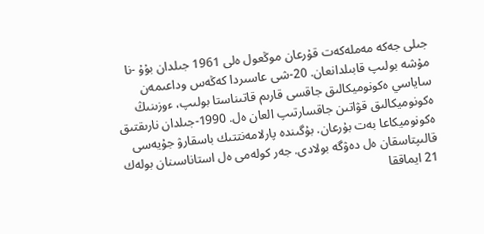جىلى جەكە مەملەكەت قۇرعان موڭعول ەلى 1961 جىلدان بۇۇ -نا مۇشە بولىپ قابىلدانعان. 20-شى عاسىردا كەڭەس وداعىمەن ساياسي ەكونوميكالىق جاقسى قارىم قاتىناستا بولىپ، ءوزىنىڭ ەكونوميكالىق قۋاتىن جاقسارتىپ العان ەل. 1990-جىلدان نارىقتىق ەكونوميكاعا بەت بۇرعان. بۇگىندە پارلامەنتتىك باسقارۋ جۇيەسى قالىپتاسقان ەل دەۋگە بولادى. جەر كولەمى ەل استاناسىنان بولەك 21 ايماققا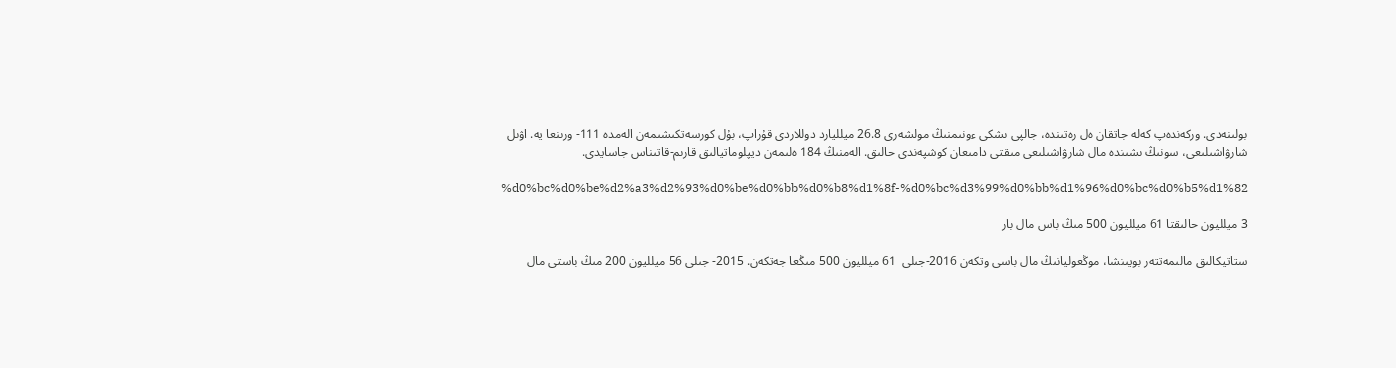بولىنەدى. وركەندەپ كەلە جاتقان ەل رەتىندە، جالپى ىشكى ءونىمنىڭ مولشەرى 26.8 ميلليارد دوللاردى قۇراپ، بۇل كورسەتكىشىمەن الەمدە 111- ورىنعا يە. اۋىل شارۋاشىلىعى، سونىڭ ىشىندە مال شارۋاشىلىعى مىقتى دامىعان كوشپەندى حالىق. الەمنىڭ 184 ەلىمەن ديپلوماتيالىق قارىم-قاتىناس جاسايدى.

%d0%bc%d0%be%d2%a3%d2%93%d0%be%d0%bb%d0%b8%d1%8f-%d0%bc%d3%99%d0%bb%d1%96%d0%bc%d0%b5%d1%82

3 ميلليون حالىقتا 61 ميلليون 500 مىڭ باس مال بار

ستاتيكالىق مالىمەتتەر بويىنشا، موڭعوليانىڭ مال باسى وتكەن 2016-جىلى  61 ميلليون 500 مىڭعا جەتكەن. 2015- جىلى 56 ميلليون 200 مىڭ باستى مال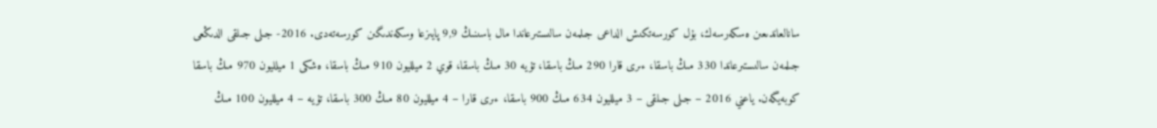سانالعاندىعىن ەسكەرسەك، بۇل كورسەتكىش الداعى جىلمەن سالىستىرعاندا مال باسىنىڭ 9,9 پايىزعا وسكەندىگىن كورسەتەدى. 2016- جىلى جىلقى الدىڭعى جىلمەن سالىستىرعاندا 330 مىڭ باسقا، ءىرى قارا 290 مىڭ باسقا، تۇيە 30 مىڭ باسقا، قوي 2 ميلليون 910 مىڭ باسقا، ەشكى 1 ميلليون 970 مىڭ باسقا كوبەيگەن. ياعني 2016 – جىلى جىلقى – 3 ميلليون 634 مىڭ 900 باسقا، ءىرى قارا – 4 ميلليون 80 مىڭ 300 باسقا، تۇيە – 4 ميلليون 100 مىڭ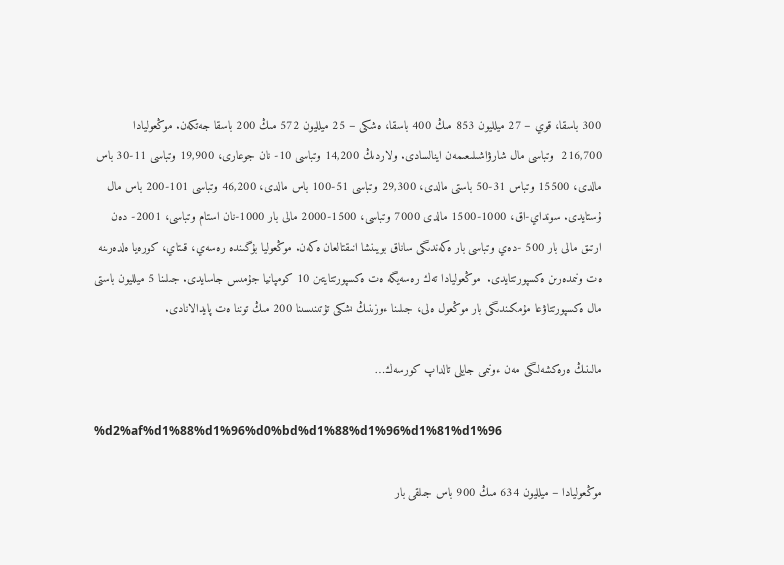300 باسقا، قوي – 27 ميلليون 853 مىڭ 400 باسقا، ەشكى – 25 ميلليون 572 مىڭ 200 باسقا جەتكەن. موڭعوليادا 216,700  وتباسى مال شارۋاشىلىعىمەن اينالسادى. ولاردىڭ 14,200 وتباسى 10- نان جوعارى، 19,900 وتباسى 11-30 باس مالدى، 15500 وتباس 31-50 باستى مالدى، 29,300 وتباسى 51-100 باس مالدى، 46,200 وتباسى 101-200 باس مال ۇستايدى. سونداي-اق، 1000-1500 مالدى 7000 وتباسى، 1500-2000 مالى بار 1000-نان استام وتباسى، 2001- دەن ارتىق مالى بار 500 -دەي وتباسى بار ەكەندىگى ساناق بويىنشا انىقتالعان ەكەن. موڭعوليا بۇگىندە رەسەي، قىتاي، كورەيا ەلدەرىنە ەت ونىمدەرىن ەكسپورتتايدى.  موڭعوليادا تەك رەسەيگە ەت ەكسپورتتايتىن 10 كومپانيا جۇمىس جاسايدى. جىلىنا 5 ميلليون باستى مال ەكسپورتتاۋعا مۇمكىندىگى بار موڭعول ەلى، جىلىنا ءوزىنىڭ ىشكى تۇتىنىسىنا 200 مىڭ توننا ەت پايدالانادى.

مالىنىڭ ەرەكشەلىگى مەن ءونىمى جايلى تالداپ كورسەك…

%d2%af%d1%88%d1%96%d0%bd%d1%88%d1%96%d1%81%d1%96

موڭعوليادا – ميلليون 634 مىڭ 900 باس جىلقى بار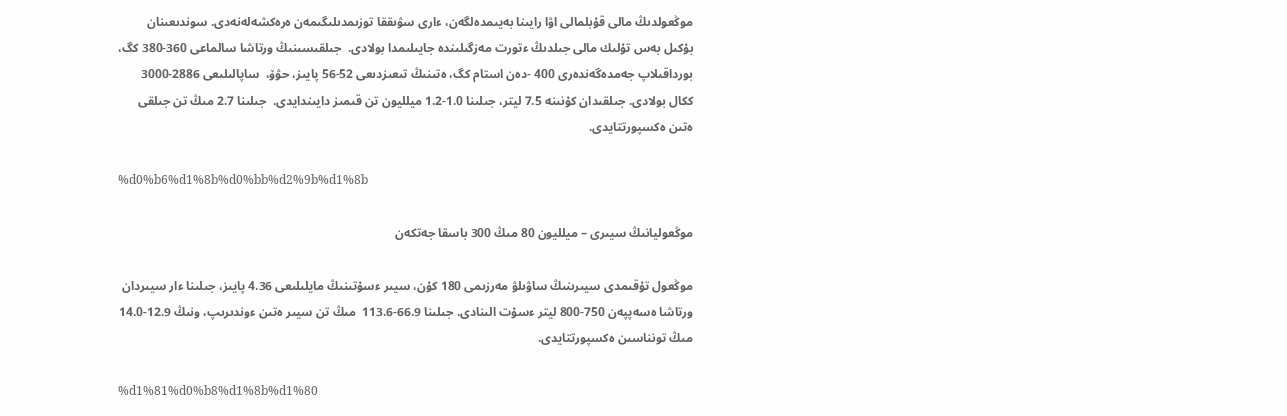موڭعولدىڭ مالى قۇبلمالى اۋا رايىنا بەيىمدەلگەن، ءارى سۋىققا توزىمدىلىگىمەن ەرەكشەلەنەدى. سوندىعىنان بۇكىل بەس تۇلىك مالى جىلدىڭ ءتورت مەزگىلىندە جايىلىمدا بولادى.  جىلقىسىنىڭ ورتاشا سالماعى 360-380 كگ، بورداقىلاپ جەمدەگەندەرى 400 -دەن استام كگ، ەتىنىڭ تىعىزدىعى 52-56 پايىز، حۋۆ،  ساپالىلىعى 2886-3000 ككال بولادى. جىلقىدان كۇنىنە 7.5 ليتر، جىلىنا 1.0-1.2 ميلليون تن قىمىز دايىندايدى.  جىلىنا 2.7 مىڭ تن جىلقى ەتىن ەكسپورتتايدى.

%d0%b6%d1%8b%d0%bb%d2%9b%d1%8b

موڭعوليانىڭ سيىرى – ميلليون 80 مىڭ 300 باسقا جەتكەن

موڭعول تۇقىمدى سيىرىنىڭ ساۋىلۋ مەرزىمى 180 كۇن، سيىر ءسۇتىنىڭ مايلىلىعى 4.36 پايىز، جىلىنا ءار سيىردان ورتاشا ەسەپپەن 750-800 ليتر ءسۇت الىنادى. جىلىنا 66.9-113.6  مىڭ تن سيىر ەتىن ءوندىرىپ، ونىڭ 12.9-14.0 مىڭ تونناسىن ەكسپورتتايدى.

%d1%81%d0%b8%d1%8b%d1%80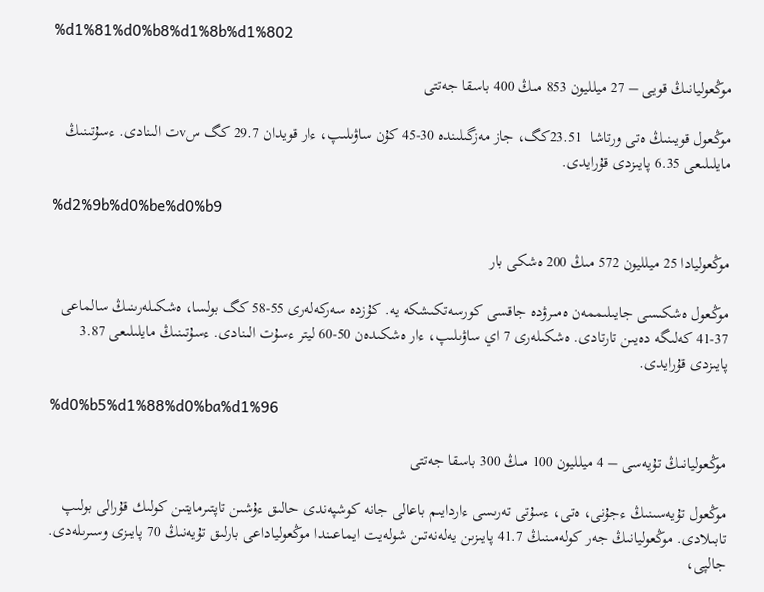%d1%81%d0%b8%d1%8b%d1%802

موڭعوليانىڭ قويى – 27 ميلليون 853 مىڭ 400 باسقا جەتتى

موڭعول قويىنىڭ ەتى ورتاشا  23.51كگ، جاز مەزگىلىندە 30-45 كۇن ساۋىلىپ، ءار قويدان 29.7 كگ سvت الىنادى. ءسۇتىنىڭ مايلىلىعى 6.35 پايىزدى قۇرايدى.

%d2%9b%d0%be%d0%b9

موڭعوليادا 25 ميلليون 572 مىڭ 200 ەشكى بار

موڭعول ەشكىسى جايىلىممەن ەمىرۋدە جاقسى كورسەتكىشكە يە. كۇزدە سەركەلەرى 55-58 كگ بولسا، ەشكىلەرىنىڭ سالماعى 37-41 كەلىگە دەيىن تارتادى. ەشكىلەرى 7 اي ساۋىلىپ، ءار ەشكىدەن 50-60 ليتر ءسۇت الىنادى. ءسۇتىنىڭ مايلىلىعى 3.87 پايىزدى قۇرايدى.

%d0%b5%d1%88%d0%ba%d1%96

موڭعوليانىڭ تۇيەسى – 4 ميلليون 100 مىڭ 300 باسقا جەتتى

موڭعول تۇيەسىنىڭ ءجۇنى، ەتى، ءسۇتى تەرىسى ءاردايىم باعالى جانە كوشپەندى حالىق ءۇشىن تاپتىرمايتىن كولىك قۇرالى بولىپ تابىلادى. موڭعوليانىڭ جەر كولەمىنىڭ 41.7 پايىزىن يەلەنەتىن شولەيت ايماعىندا موڭعولياداعى بارلىق تۇيەنىڭ 70 پايىزى وسىرىلەدى. جالپى،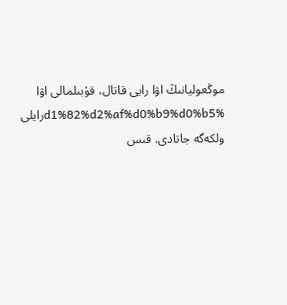موڭعوليانىڭ اۋا رايى قاتال، قۇبىلمالى اۋا %d1%82%d2%af%d0%b9%d0%b5رايلى ولكەگە جاتادى. قىس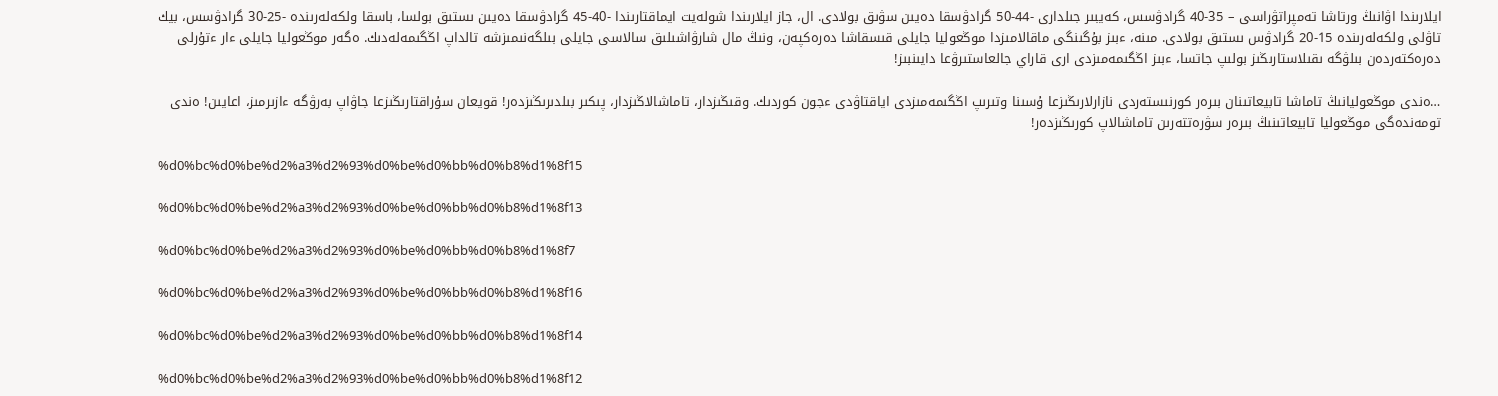ايلارىندا اۋانىڭ ورتاشا تەمپراتۋراسى – 35-40 گرادۋسس، كەيبىر جىلدارى -44-50 گرادۋسقا دەيىن سۋىق بولادى. ال، جاز ايلارىندا شولەيت ايماقتارىندا -40-45 گرادۋسقا دەيىن ىستىق بولسا، باسقا ولكەلەرىندە -25-30 گرادۋسس، بيك تاۋلى ولكەلەرىندە 15-20 گرادۋس ىستىق بولادى. مىنە، ءبىز بۇگىنگى ماقالامىزدا موڭعوليا جايلى قىسقاشا دەرەكپەن، ونىڭ مال شارۋاشىلىق سالاسى جايلى بىلگەنىمىزشە تالداپ اڭگىمەلەدىك. ەگەر موڭعوليا جايلى ءار ءتۇرلى دەرەكتەردەن بىلۋگە ىقىلاستارىڭىز بولىپ جاتسا، ءبىز اڭگىمەمىزدى ارى قاراي جالعاستىرۋعا دايىنبىز!

…ەندى موڭعوليانىڭ تاماشا تابيعاتىنان بىرەر كورنىستەردى نازارلارىڭىزعا ۇسىنا وتىرىپ اڭگىمەمىزدى اياقتاۋدى ءجون كوردىك. وقىڭىزدار، تاماشالاڭىزدار، پىكىر بىلدىرىڭىزدەر! قويعان سۇراقتارىڭىزعا جاۋاپ بەرۋگە ءازىرمىز، اعايىن! ەندى تومەندەگى موڭعوليا تابيعاتىنىڭ بىرەر سۋرەتتەرىن تاماشالاپ كورىڭىزدەر!

%d0%bc%d0%be%d2%a3%d2%93%d0%be%d0%bb%d0%b8%d1%8f15

%d0%bc%d0%be%d2%a3%d2%93%d0%be%d0%bb%d0%b8%d1%8f13

%d0%bc%d0%be%d2%a3%d2%93%d0%be%d0%bb%d0%b8%d1%8f7

%d0%bc%d0%be%d2%a3%d2%93%d0%be%d0%bb%d0%b8%d1%8f16

%d0%bc%d0%be%d2%a3%d2%93%d0%be%d0%bb%d0%b8%d1%8f14

%d0%bc%d0%be%d2%a3%d2%93%d0%be%d0%bb%d0%b8%d1%8f12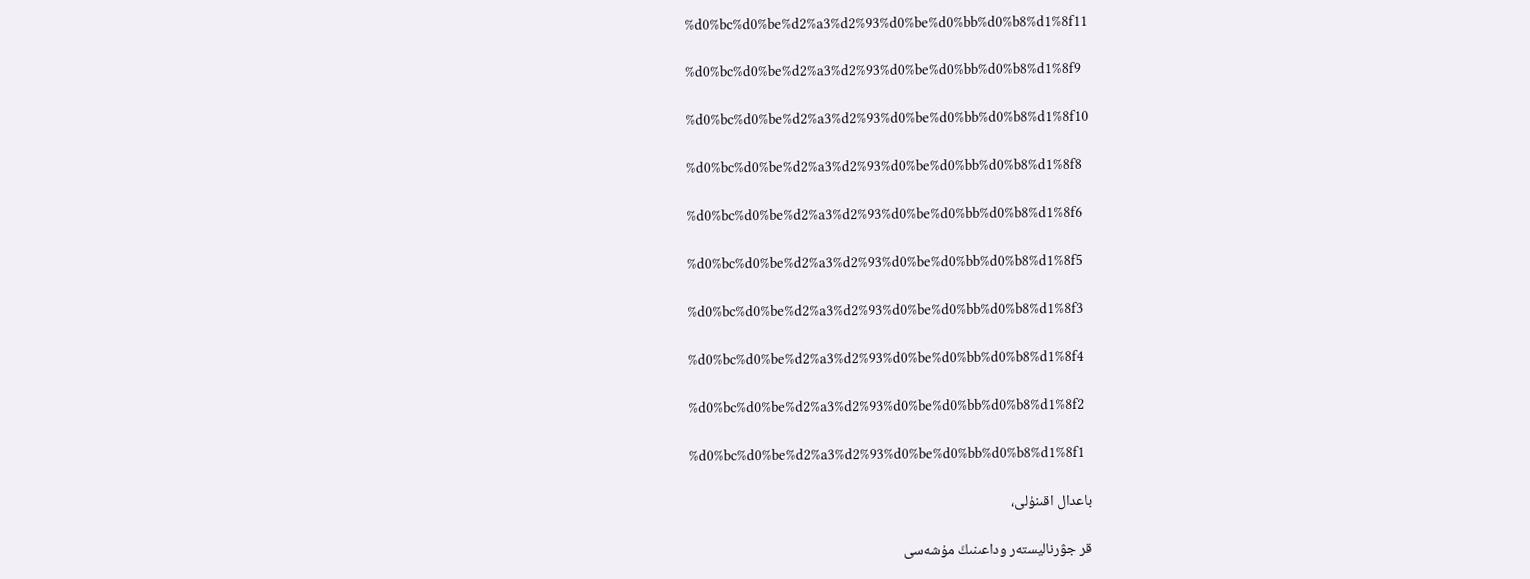%d0%bc%d0%be%d2%a3%d2%93%d0%be%d0%bb%d0%b8%d1%8f11

%d0%bc%d0%be%d2%a3%d2%93%d0%be%d0%bb%d0%b8%d1%8f9

%d0%bc%d0%be%d2%a3%d2%93%d0%be%d0%bb%d0%b8%d1%8f10

%d0%bc%d0%be%d2%a3%d2%93%d0%be%d0%bb%d0%b8%d1%8f8

%d0%bc%d0%be%d2%a3%d2%93%d0%be%d0%bb%d0%b8%d1%8f6

%d0%bc%d0%be%d2%a3%d2%93%d0%be%d0%bb%d0%b8%d1%8f5

%d0%bc%d0%be%d2%a3%d2%93%d0%be%d0%bb%d0%b8%d1%8f3

%d0%bc%d0%be%d2%a3%d2%93%d0%be%d0%bb%d0%b8%d1%8f4

%d0%bc%d0%be%d2%a3%d2%93%d0%be%d0%bb%d0%b8%d1%8f2

%d0%bc%d0%be%d2%a3%d2%93%d0%be%d0%bb%d0%b8%d1%8f1

باعدال اقىنۇلى،

قر جۋرناليستەر وداعىنىڭ مۇشەسى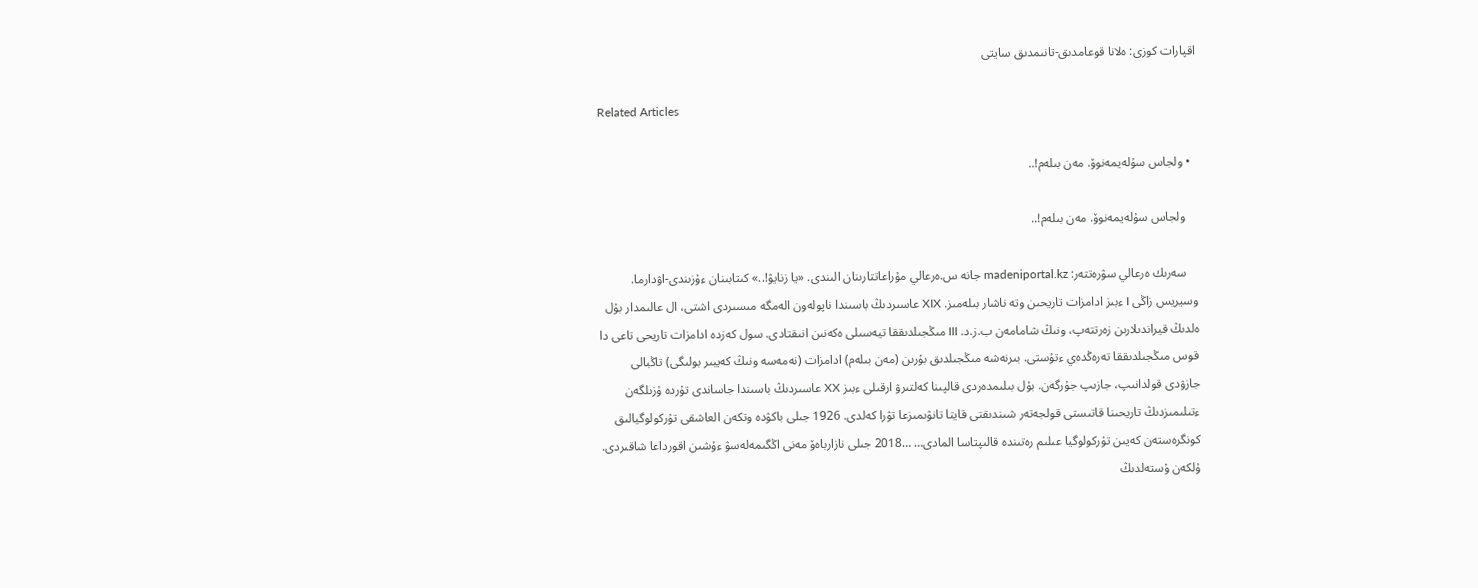اقپارات كوزى: ەلانا قوعامدىق-تانىمدىق سايتى

Related Articles

  • ولجاس سۇلەيمەنوۆ. مەن بىلەم!..

    ولجاس سۇلەيمەنوۆ. مەن بىلەم!..

    سەرىك ەرعالي سۋرەتتەر: madeniportal.kz جانە س.ەرعالي مۇراعاتتارىنان الىندى. «يا زنايۋ!..» كىتابىنان ءۇزىندى-اۋدارما. وسيريس زاڭى I ءبىز ادامزات تاريحىن وتە ناشار بىلەمىز. XIX عاسىردىڭ باسىندا ناپولەون الەمگە مىسىردى اشتى، ال عالىمدار بۇل ەلدىڭ قيراندىلارىن زەرتتەپ، ونىڭ شامامەن ب.ز.د. III مىڭجىلدىققا تيەسىلى ەكەنىن انىقتادى. سول كەزدە ادامزات تاريحى تاعى دا قوس مىڭجىلدىققا تەرەڭدەي ءتۇستى. بىرنەشە مىڭجىلدىق بۇرىن (مەن بىلەم) ادامزات (نەمەسە ونىڭ كەيبىر بولىگى) تاڭبالى جازۋدى قولدانىپ، جازىپ جۇرگەن. بۇل بىلىمدەردى قالپىنا كەلتىرۋ ارقىلى ءبىز XX عاسىردىڭ باسىندا جاساندى تۇردە ۇزىلگەن ءتىلىمىزدىڭ تاريحىنا قاتىستى قولجەتەر شىندىقتى قايتا تانۋىمىزعا تۋرا كەلدى. 1926 جىلى باكۋدە وتكەن العاشقى تۇركولوگيالىق كونگرەستەن كەيىن تۇركولوگيا عىلىم رەتىندە قالىپتاسا المادى… …2018 جىلى نازارباەۆ مەنى اڭگىمەلەسۋ ءۇشىن اقورداعا شاقىردى. ۇلكەن ۇستەلدىڭ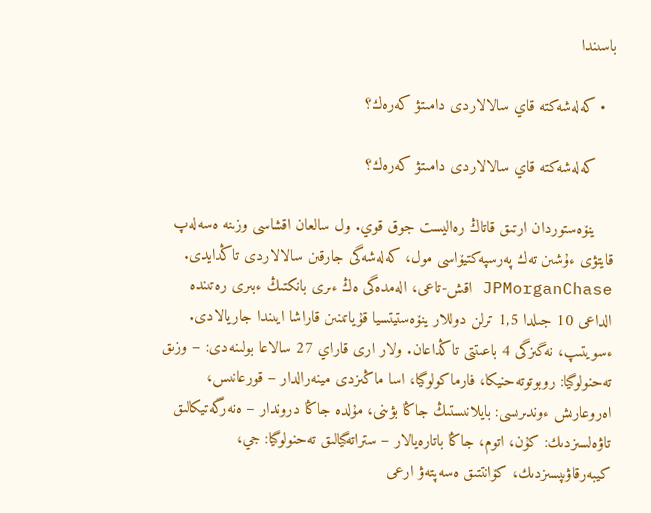باسىندا

  • كەلەشەكتە قاي سالالاردى دامىتۋ كەرەك؟

    كەلەشەكتە قاي سالالاردى دامىتۋ كەرەك؟

    ينۆەستوردان ارتىق قاتاڭ رەاليست جوق قوي. ول سالعان اقشاسى وزىنە ەسەلەپ قايتۋى ءۇشىن تەك پەرسپەكتيۆاسى مول، كەلەشەگى جارقىن سالالاردى تاڭدايدى. JPMorganChase اقش-تاعى، الەمدەگى ەڭ ءىرى بانكتىڭ ءبىرى رەتىندە الداعى 10 جىلدا 1,5 ترلن دوللار ينۆەستيتسيا قۇياتىنىن قاراشا ايىندا جاريالادى. ءسويتىپ، نەگىزگى 4 باعىتتى تاڭداعان. ولار ارى قاراي 27 سالاعا بولىنەدى: – وزىق تەحنولوگيا: روبوتوتەحنيكا، فارماكولوگيا، اسا ماڭىزدى مينەرالدار – قورعانىس، اەروعارىش ءوندىرىسى: بايلانىستىڭ جاڭا بۋىنى، مۇلدە جاڭا دروندار – ەنەرگەتيكالىق تاۋەلسىزدىك: كۇن، اتوم، جاڭا باتارەيالار – ستراتەگيالىق تەحنولوگيا: جي، كيبەرقاۋىپسىزدىك، كۆانتتىق ەسەپتەۋ ارعى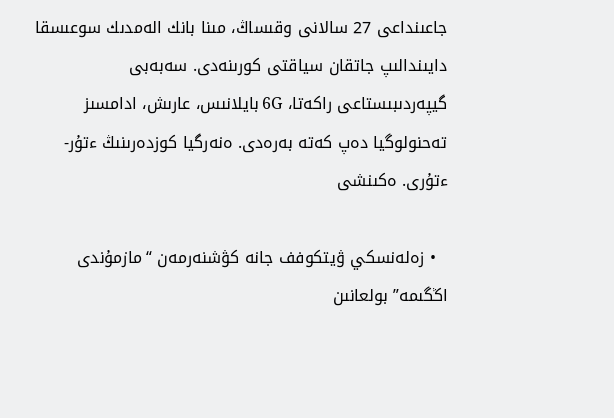جاعىنداعى 27 سالانى وقىساڭ، مىنا بانك الەمدىك سوعىسقا دايىندالىپ جاتقان سياقتى كورىنەدى. سەبەبى گيپەردىبىستاعى راكەتا، 6G بايلانىس، عارىش، ادامسىز تەحنولوگيا دەپ كەتە بەرەدى. ەنەرگيا كوزدەرىنىڭ ءتۇر-ءتۇرى. ەكىنشى

  • زەلەنسكي ۋيتكوفف جانە كۋشنەرمەن “مازمۇندى اڭگىمە” بولعانىن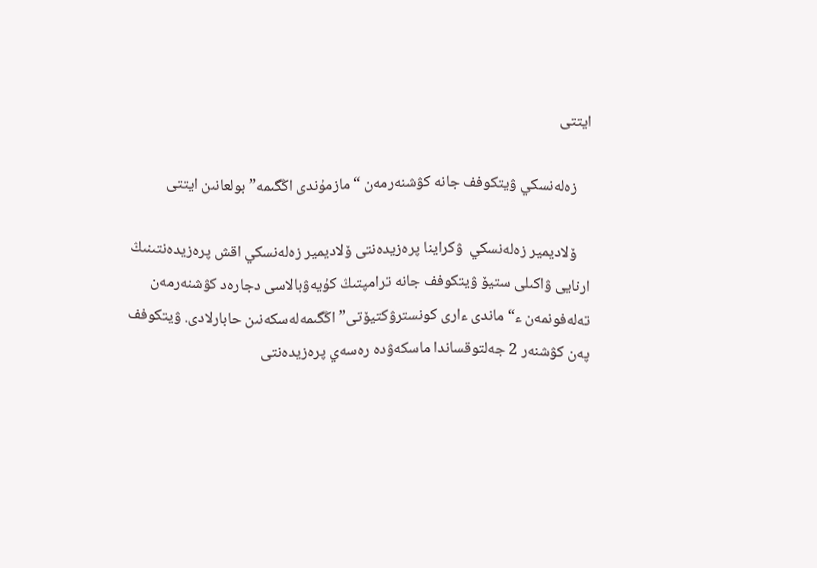ايتتى

    زەلەنسكي ۋيتكوفف جانە كۋشنەرمەن “مازمۇندى اڭگىمە” بولعانىن ايتتى

    ۆلاديمير زەلەنسكي  ۋكراينا پرەزيدەنتى ۆلاديمير زەلەنسكي اقش پرەزيدەنتىنىڭ ارنايى ۋاكىلى ستيۆ ۋيتكوفف جانە ترامپتىڭ كۇيەۋبالاسى دجارەد كۋشنەرمەن تەلەفونمەن ء“ماندى ءارى كونسترۋكتيۆتى” اڭگىمەلەسكەنىن حابارلادى. ۋيتكوفف پەن كۋشنەر 2 جەلتوقساندا ماسكەۋدە رەسەي پرەزيدەنتى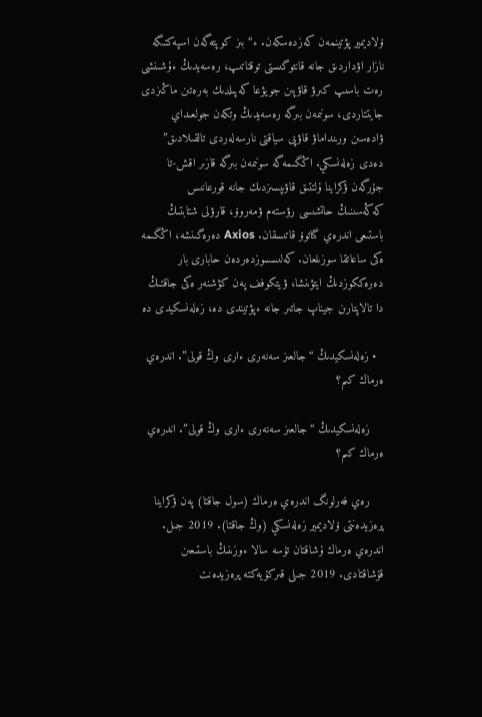ۆلاديمير پۋتينمەن كەزدەسكەن. ء“بىز كوپتەگەن اسپەكتىگە نازار اۋداردىق جانە قانتوگىستى توقتاتىپ، رەسەيدىڭ ءۇشىنشى رەت باسىپ كىرۋ قاۋپىن جويۋعا كەپىلدىك بەرەتىن ماڭىزدى جايتتاردى، سونىمەن بىرگە رەسەيدىڭ وتكەن جولعىداي ۋادەسىن ورىنداماۋ قاۋپى سياقتى نارسەلەردى تالقىلادىق” دەدى زەلەنسكي. اڭگىمەگە سونىمەن بىرگە قازىر اقش-تا جۇرگەن ۋكراينا ۇلتتىق قاۋىپسىزدىك جانە قورعانىس كەڭەسىنىڭ حاتشىسى رۋستەم ۋمەروۆ، قارۋلى شتابتىڭ باستىعى اندرەي گناتوۆ قاتىسقان. Axios دەرەگىنشە، اڭگىمە ەكى ساعاتقا سوزىلعان. كەلىسسوزدەردەن حابارى بار دەرەككوزدىڭ ايتۋىنشا، ۋيتكوفف پەن كۋشنەر ەكى جاقتىڭ دا تالاپتارىن جيناپ جاتىر جانە ءپۋتيندى دە، زەلەنسكيدى دە

  • زەلەنسكيدىڭ “جالعىز سەنەرى ءارى وڭ قولى”. اندرەي ەرماك كىم؟

    زەلەنسكيدىڭ “جالعىز سەنەرى ءارى وڭ قولى”. اندرەي ەرماك كىم؟

    رەي فەرلونگ اندرەي ەرماك (سول جاقتا) پەن ۋكراينا پرەزيدەنتى ۆلاديمير زەلەنسكي (وڭ جاقتا). 2019 جىل. اندرەي ەرماك ۇشاقتان تۇسە سالا ءوزىنىڭ باستىعىن قۇشاقتادى. 2019 جىلى قىركۇيەكتە پرەزيدەنت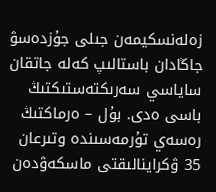زەلەنسكيمەن جىلى جۇزدەسۋ جاڭادان باستالىپ كەلە جاتقان ساياسي سەرىكتەستىكتىڭ باسى ەدى. بۇل – ەرماكتىڭ رەسەي تۇرمەسىندە وتىرعان 35 ۋكراينالىقتى ماسكەۋدەن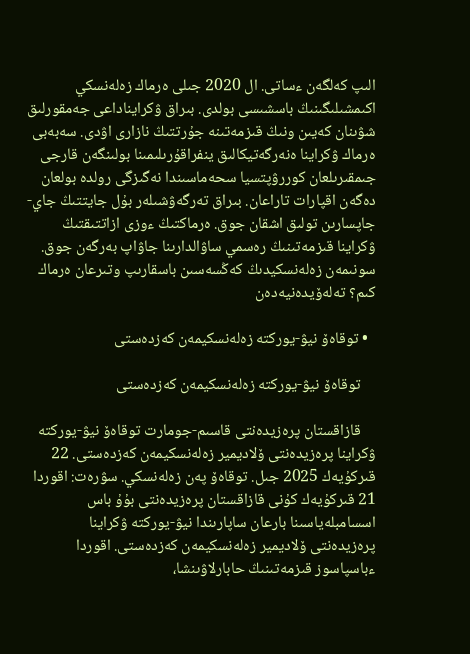الىپ كەلگەن ءساتى. ال 2020 جىلى ەرماك زەلەنسكي اكىمشىلىگىنىڭ باسشىسى بولدى. بىراق ۋكرايناداعى جەمقورلىق شۋىنان كەيىن ونىڭ قىزمەتىنە جۇرتتىڭ نازارى اۋدى. سەبەبى ەرماك ۋكراينا ەنەرگەتيكالىق ينفراقۇرىلىمىنا بولىنگەن قارجى جىمقىرىلعان كوررۋپتسيا سحەماسىندا نەگىزگى رولدە بولعان دەگەن اقپارات تاراعان. بىراق تەرگەۋشىلەر بۇل جايتتىڭ جاي-جاپسارىن تولىق اشقان جوق. ەرماكتىڭ ءوزى ازاتتىقتىڭ ۋكراينا قىزمەتىنىڭ رەسمي ساۋالدارىنا جاۋاپ بەرگەن جوق. سونىمەن زەلەنسكيدىڭ كەڭسەسىن باسقارىپ وتىرعان ەرماك كىم؟ تەلەۆيدەنيەدەن

  • توقاەۆ نيۋ-يوركتە زەلەنسكيمەن كەزدەستى

    توقاەۆ نيۋ-يوركتە زەلەنسكيمەن كەزدەستى

    قازاقستان پرەزيدەنتى قاسىم-جومارت توقاەۆ نيۋ-يوركتە ۋكراينا پرەزيدەنتى ۆلاديمير زەلەنسكيمەن كەزدەستى. 22 قىركۇيەك 2025 جىل. توقاەۆ پەن زەلەنسكي. سۋرەت: اقوردا 21 قىركۇيەك كۇنى قازاقستان پرەزيدەنتى بۇۇ باس اسسامبلەياسىنا بارعان ساپارىندا نيۋ-يوركتە ۋكراينا پرەزيدەنتى ۆلاديمير زەلەنسكيمەن كەزدەستى. اقوردا ءباسپاسوز قىزمەتىنىڭ حابارلاۋىنشا،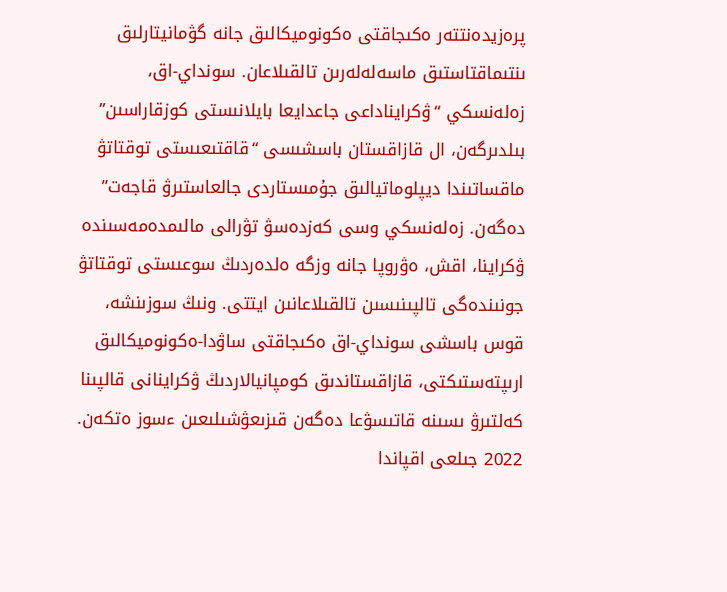پرەزيدەنتتەر ەكىجاقتى ەكونوميكالىق جانە گۋمانيتارلىق ىنتىماقتاستىق ماسەلەلەرىن تالقىلاعان. سونداي-اق، زەلەنسكي “ۋكرايناداعى جاعدايعا بايلانىستى كوزقاراسىن” بىلدىرگەن، ال قازاقستان باسشىسى “قاقتىعىستى توقتاتۋ ماقساتىندا ديپلوماتيالىق جۇمىستاردى جالعاستىرۋ قاجەت” دەگەن. زەلەنسكي وسى كەزدەسۋ تۋرالى مالىمدەمەسىندە ۋكراينا، اقش، ەۋروپا جانە وزگە ەلدەردىڭ سوعىستى توقتاتۋ جونىندەگى تالپىنىسىن تالقىلاعانىن ايتتى. ونىڭ سوزىنشە، قوس باسشى سونداي-اق ەكىجاقتى ساۋدا-ەكونوميكالىق ارىپتەستىكتى، قازاقستاندىق كومپانيالاردىڭ ۋكراينانى قالپىنا كەلتىرۋ ىسىنە قاتىسۋعا دەگەن قىزىعۋشىلىعىن ءسوز ەتكەن. 2022 جىلعى اقپاندا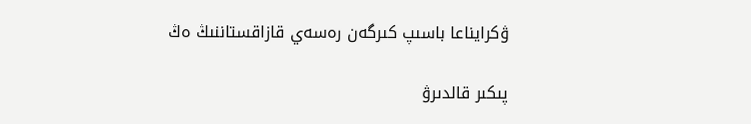ۋكرايناعا باسىپ كىرگەن رەسەي قازاقستاننىڭ ەڭ

پىكىر قالدىرۋ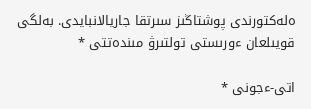ەلەكتورندى پوشتاڭىز سىرتقا جاريالانبايدى. بەلگى قويىلعان ءورىستى تولتىرۋ مىندەتتى *

اتى-ءجونى *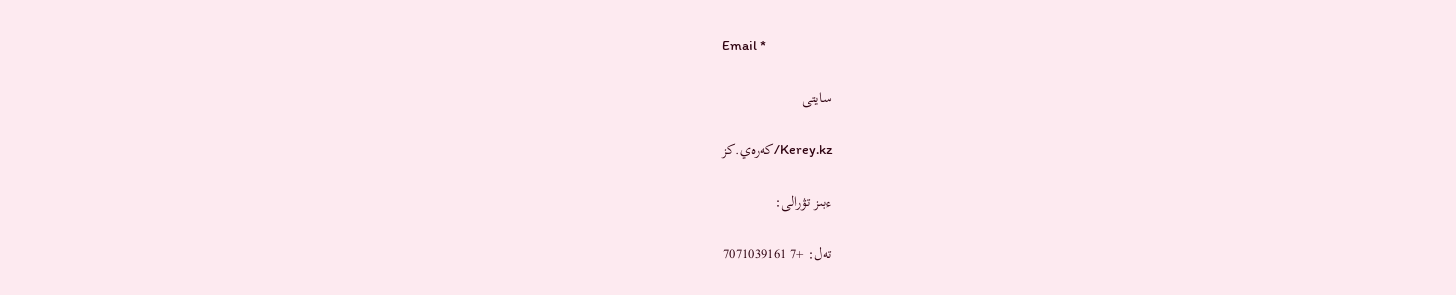Email *

سايتى

Kerey.kz/كەرەي.كز

ءبىز تۋرالى:

تەل: +7 7071039161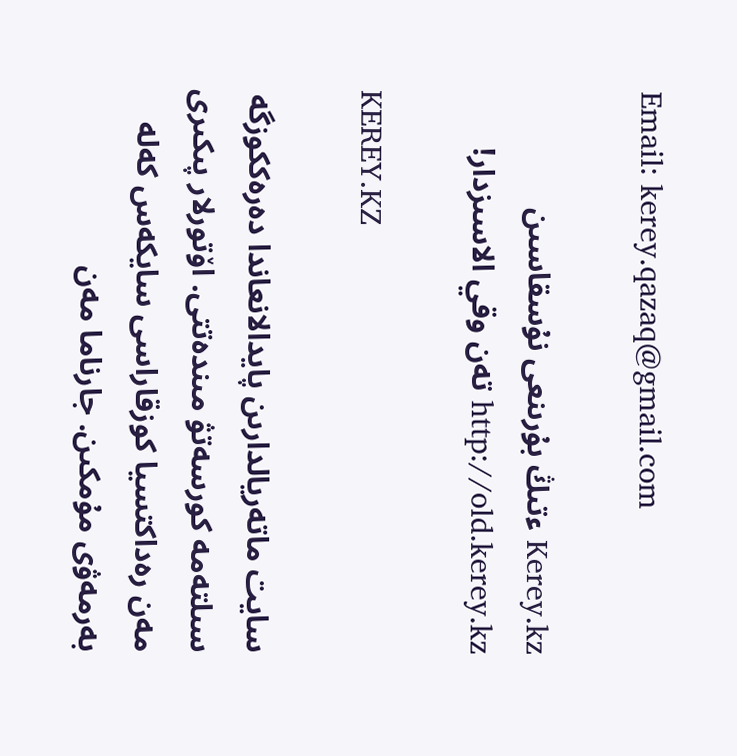Email: kerey.qazaq@gmail.com

Kerey.kz ءتىڭ بۇرىنعى نۇسقاسىن http://old.kerey.kz تەن وقي الاسىزدار!

KEREY.KZ

سايت ماتەريالدارىن پايدالانعاندا دەرەككوزگە سىلتەمە كورسەتۋ مىندەتتى. اۆتورلار پىكىرى مەن رەداكتسيا كوزقاراسى سايكەس كەلە بەرمەۋى مۇمكىن. جارناما مەن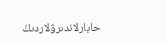حابارلاندىرۋلاردىڭ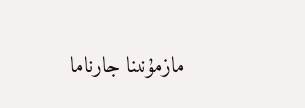مازمۇنىنا جارناما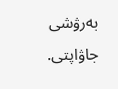بەرۋشى جاۋاپتى.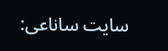سايت ساناعى: